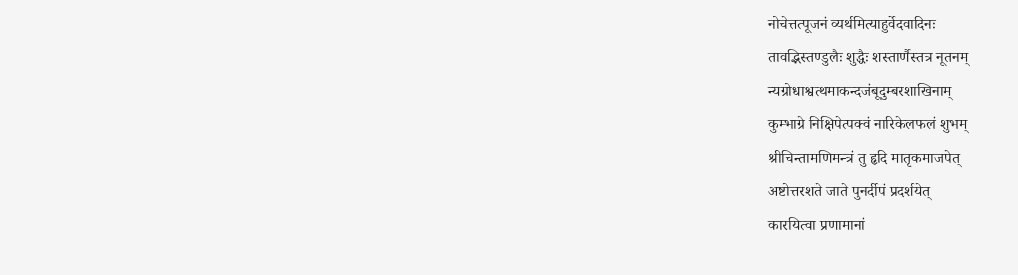नोचेत्तत्पूजनं व्यर्थमित्याहुर्वेदवादिनः
तावद्भिस्तण्डुलैः शुद्धैः शस्तार्णैस्तत्र नूतनम्
न्यग्रोधाश्वत्थमाकन्दजंबूदुम्बरशाखिनाम्
कुम्भाग्रे निक्षिपेत्पक्वं नारिकेलफलं शुभम्
श्रीचिन्तामणिमन्त्रं तु हृदि मातृकमाजपेत्
अष्टोत्तरशते जाते पुनर्दीपं प्रदर्शयेत्
कारयित्वा प्रणामानां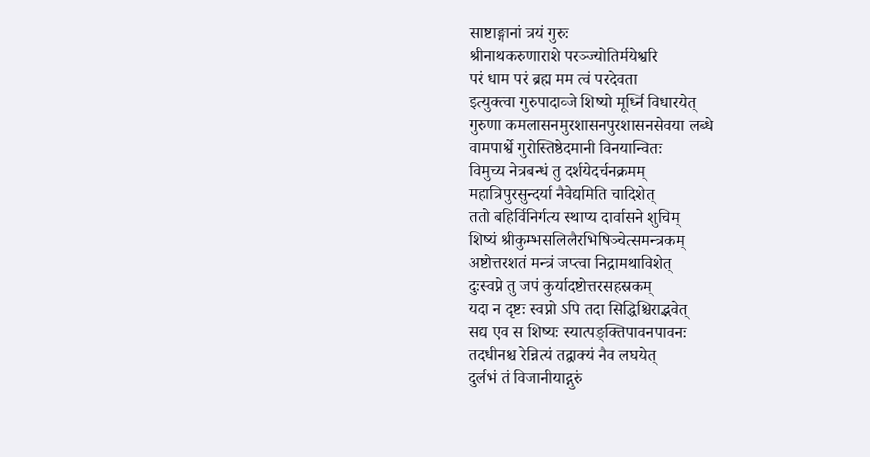साष्टाङ्गानां त्रयं गुरुः
श्रीनाथकरुणाराशे परञ्ज्योतिर्मयेश्वरि
परं धाम परं ब्रह्म मम त्वं परदेवता
इत्युक्त्वा गुरुपादाव्जे शिष्यो मूर्ध्नि विधारयेत्
गुरुणा कमलासनमुरशासनपुरशासनसेवया लब्धे
वामपार्श्वे गुरोस्तिष्ठेदमानी विनयान्वितः
विमुच्य नेत्रबन्धं तु दर्शयेदर्चनक्रमम्
महात्रिपुरसुन्दर्या नैवेद्यमिति चादिशेत्
ततो बहिर्विनिर्गत्य स्थाप्य दार्वासने शुचिम्
शिष्यं श्रीकुम्भसलिलैरभिषिञ्चेत्समन्त्रकम्
अष्टोत्तरशतं मन्त्रं जप्त्वा निद्रामथाविशेत्
दुःस्वप्ने तु जपं कुर्यादष्टोत्तरसहस्रकम्
यदा न दृष्टः स्वप्नो ऽपि तदा सिद्धिश्चिराद्भवेत्
सद्य एव स शिष्यः स्यात्पङ्क्तिपावनपावनः
तदधीनश्च रेन्नित्यं तद्वाक्यं नैव लघयेत्
दुर्लभं तं विजानीयाद्गुरुं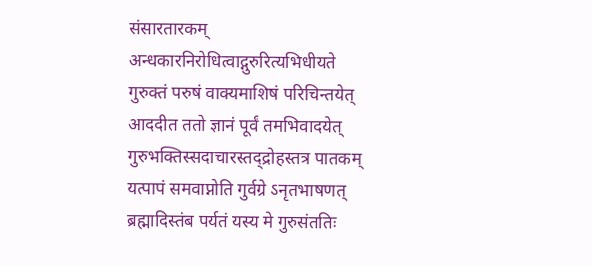संसारतारकम्
अन्धकारनिरोधित्वाद्गुरुरित्यभिधीयते
गुरुक्तं परुषं वाक्यमाशिषं परिचिन्तयेत्
आददीत ततो ज्ञानं पूर्वं तमभिवादयेत्
गुरुभक्तिस्सदाचारस्तद्द्रोहस्तत्र पातकम्
यत्पापं समवाप्नोति गुर्वग्रे ऽनृतभाषणत्
ब्रह्मादिस्तंब पर्यतं यस्य मे गुरुसंततिः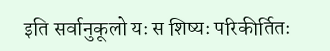इति सर्वानुकूलो यः स शिष्यः परिकीर्तितः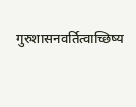गुरुशासनवर्तित्वाच्छिष्य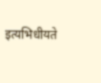इत्यभिधीयते